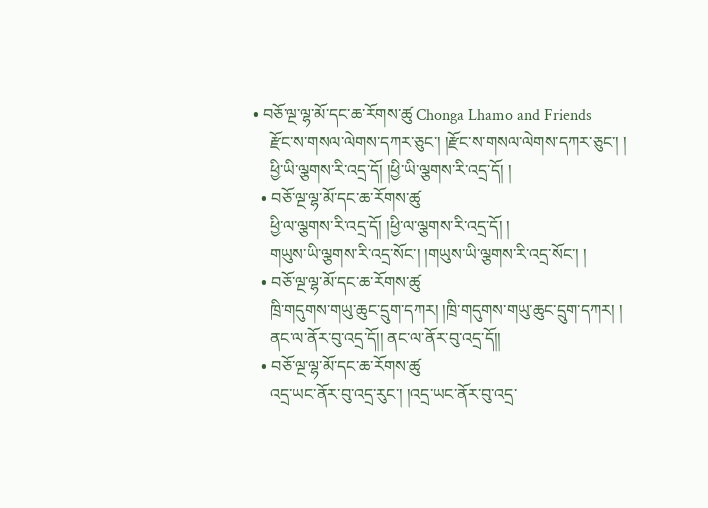• བཅོ་ལྔ་ལྷ་མོ་དང་ཆ་རོགས་ཚུ Chonga Lhamo and Friends
    རྫོང་ས་གསལ་ལེགས་དཀར་ཅུང་། །རྫོང་ས་གསལ་ལེགས་དཀར་ཅུང་། །
    ཕྱི་ཡི་ལྕགས་རི་འདྲ་དོ། །ཕྱི་ཡི་ལྕགས་རི་འདྲ་དོ། །
  • བཅོ་ལྔ་ལྷ་མོ་དང་ཆ་རོགས་ཚུ
    ཕྱི་ལ་ལྕགས་རི་འདྲ་དོ། །ཕྱི་ལ་ལྕགས་རི་འདྲ་དོ། །
    གཡུས་ཡི་ལྕགས་རི་འདྲ་སོང་། །གཡུས་ཡི་ལྕགས་རི་འདྲ་སོང་། །
  • བཅོ་ལྔ་ལྷ་མོ་དང་ཆ་རོགས་ཚུ
    ཁྲི་གདུགས་གཡུ་ཆུང་དྲུག་དཀར། །ཁྲི་གདུགས་གཡུ་ཆུང་དྲུག་དཀར། །
    ནང་ལ་ནོར་བུ་འདྲ་དོ།། ནང་ལ་ནོར་བུ་འདྲ་དོ།།
  • བཅོ་ལྔ་ལྷ་མོ་དང་ཆ་རོགས་ཚུ
    འདྲ་ཡང་ནོར་བུ་འདྲ་རུང་། །འདྲ་ཡང་ནོར་བུ་འདྲ་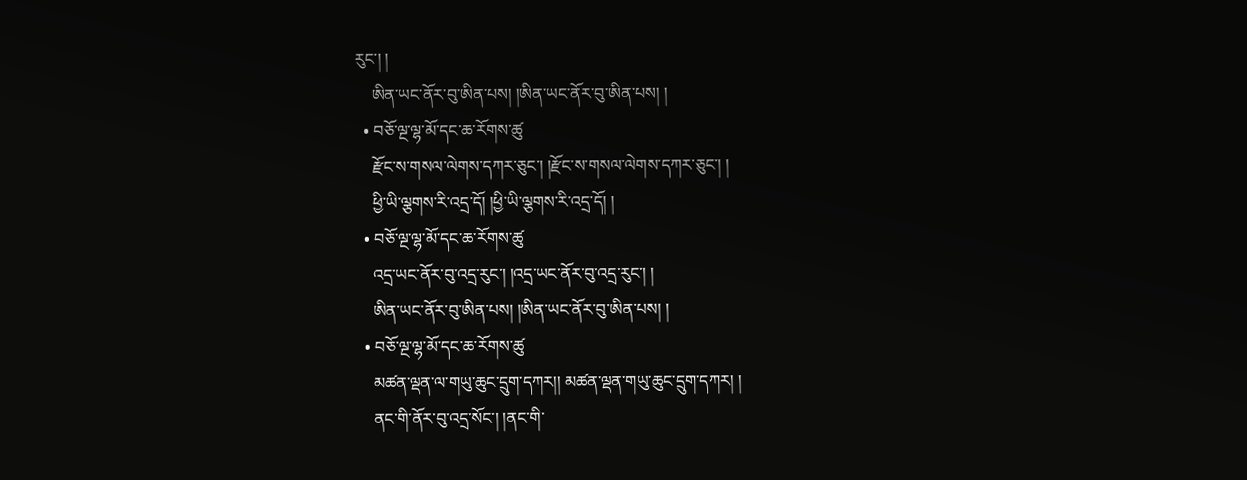རུང་། །
    ཨིན་ཡང་ནོར་བུ་ཨིན་པས། །ཨིན་ཡང་ནོར་བུ་ཨིན་པས། །
  • བཅོ་ལྔ་ལྷ་མོ་དང་ཆ་རོགས་ཚུ
    རྫོང་ས་གསལ་ལེགས་དཀར་ཅུང་། །རྫོང་ས་གསལ་ལེགས་དཀར་ཅུང་། །
    ཕྱི་ཡི་ལྕགས་རི་འདྲ་དོ། །ཕྱི་ཡི་ལྕགས་རི་འདྲ་དོ། །
  • བཅོ་ལྔ་ལྷ་མོ་དང་ཆ་རོགས་ཚུ
    འདྲ་ཡང་ནོར་བུ་འདྲ་རུང་། །འདྲ་ཡང་ནོར་བུ་འདྲ་རུང་། །
    ཨིན་ཡང་ནོར་བུ་ཨིན་པས། །ཨིན་ཡང་ནོར་བུ་ཨིན་པས། །
  • བཅོ་ལྔ་ལྷ་མོ་དང་ཆ་རོགས་ཚུ
    མཚན་ལྡན་ལ་གཡུ་ཆུང་དྲུག་དཀར།། མཚན་ལྡན་གཡུ་ཆུང་དྲུག་དཀར། །
    ནང་གི་ནོར་བུ་འདྲ་སོང་། །ནང་གི་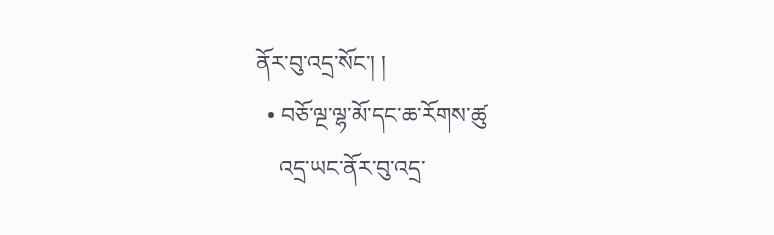ནོར་བུ་འདྲ་སོང་། །
  • བཅོ་ལྔ་ལྷ་མོ་དང་ཆ་རོགས་ཚུ
    འདྲ་ཡང་ནོར་བུ་འདྲ་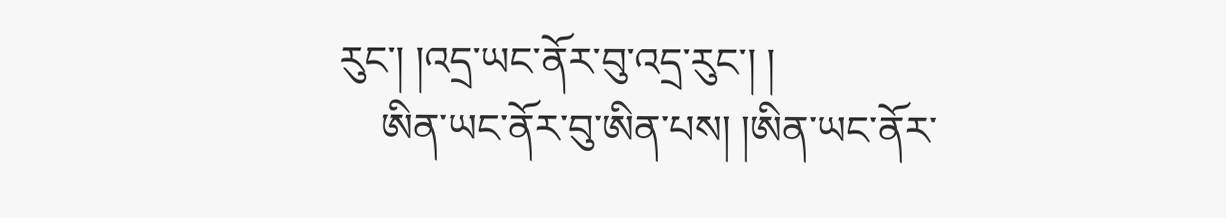རུང་། །འདྲ་ཡང་ནོར་བུ་འདྲ་རུང་། །
    ཨིན་ཡང་ནོར་བུ་ཨིན་པས། །ཨིན་ཡང་ནོར་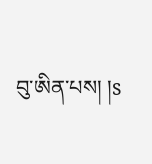བུ་ཨིན་པས། །s